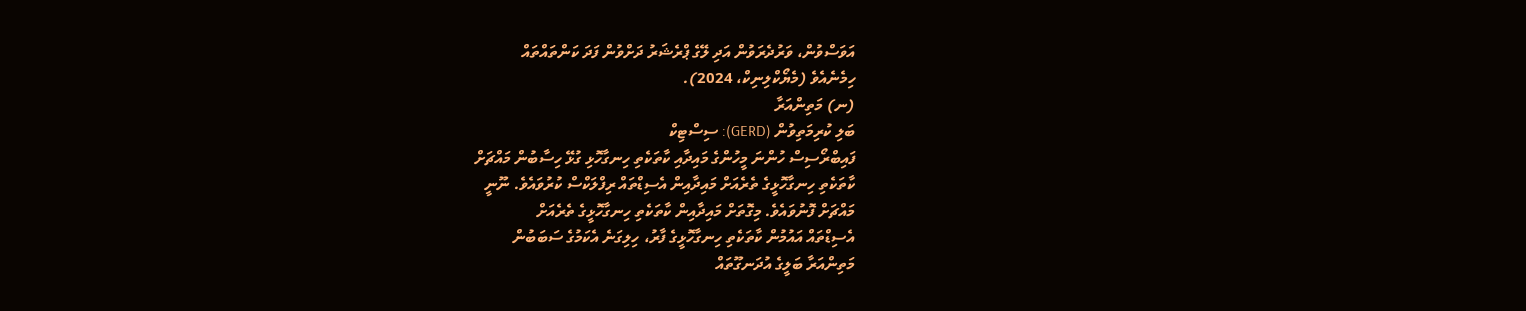އަވަސްވުން، ވަރުދެރަވުން އަދި ލޭގެ ޕްރެޝަރު ދަށްވުން ފަދަ ކަންތައްތައް
ހިމެނެއެވެ (މެޔޯކްލިނިކް، 2024).
(ނ) މަތިންއަރާ
ބަލި ކުރިމަތިވުން (GERD): ސިސްޓިކް
ފައިބްރޯސިސް ހުންނަ މީހުންގެ މައިދާއި ކާތަކެތި ހިނގާހޮޅި ގުޅޭ ހިސާބުން މައްޗަށް
ކާތަކެތި ހިނގާހޮޅީގެ ތެރެއަށް މައިދާއިން އެސިޑްތައް ރިފްލަކްސް ކުރުވައެވެ. ނޫނީ
މައްޗަށް ފޮނުވައެވެ. މިގޮތަށް މައިދާއިން ކާތަކެތި ހިނގާހޮޅީގެ ތެރެއަށް
އެސިޑްތައް އައުމުން ކާތަކެތި ހިނގާހޮޅީގެ ފާރު، ހިލިގަނެ އެކަމުގެ ސަބަބުން
މަތިންއަރާ ބަލީގެ އުދަނގޫތައް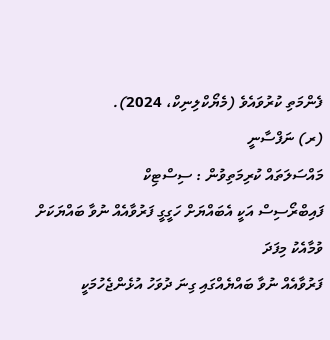ފެންމަތި ކުރުވައެވެ (މެޔޯކްލިނިކް، 2024).
(ރ) ނަފްސާނީ
މައްސަލަތައް ކުރިމަތިވުން : ސިސްޓިކް
ފައިބްރޯސިސް އަކީ އެބައްޔަށް ހަގީގީ ފަރުވާއެއް ނުވާ ބައްޔަކަށް ވުމާއެކު މިފަދަ
ފަރުވާއެއް ނުވާ ބައްޔެއްގައި ގިނަ ދުވަހު އުޅެންޖެހުމަކީ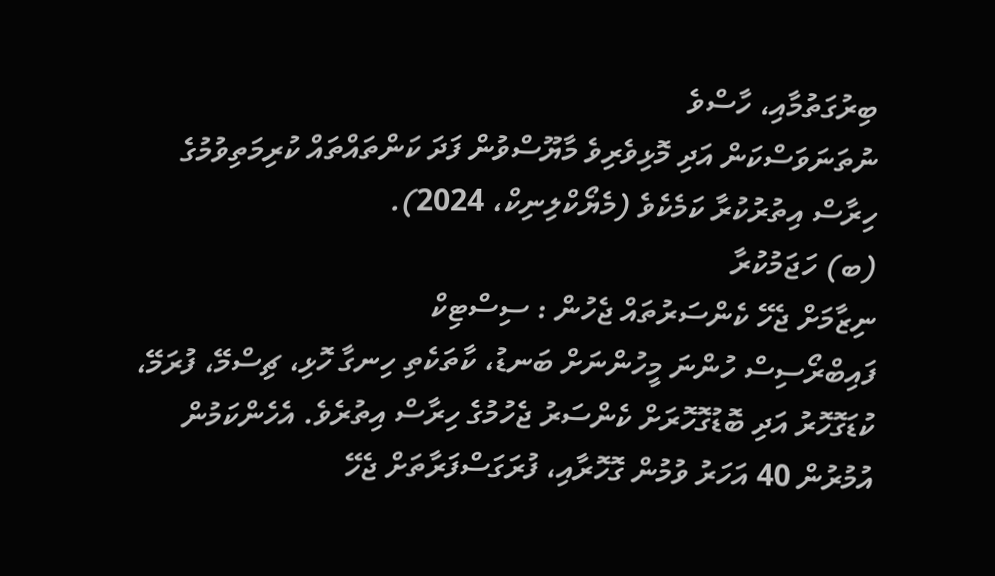ބިރުގަތުމާއި، ހާސްވެ
ނުތަނަވަސްކަން އަދި މޮޅިވެރިވެ މާޔޫސްވުން ފަދަ ކަންތައްތައް ކުރިމަތިވުމުގެ
ހިރާސް އިތުރުކުރާ ކަމެކެވެ (މެޔޯކްލިނިކް، 2024).
(ބ) ހަޖަމުކުރާ
ނިޒާމަށް ޖެހޭ ކެންސަރުތައް ޖެހުން : ސިސްޓިކް
ފައިބްރޯސިސް ހުންނަ މީހުންނަށް ބަނޑު، ކާތަކެތި ހިނގާ ހޮޅި، ޗިސްމޭ، ފުރަމޭ،
ކުޑަގޮހޮރު އަދި ބޮޑުގޮހޮރަށް ކެންސަރު ޖެހުމުގެ ހިރާސް އިތުރެވެ. އެހެންކަމުން
އުމުރުން 40 އަހަރު ވުމުން ގޮހޮރާއި، ފުރަގަސްފަރާތަށް ޖެހޭ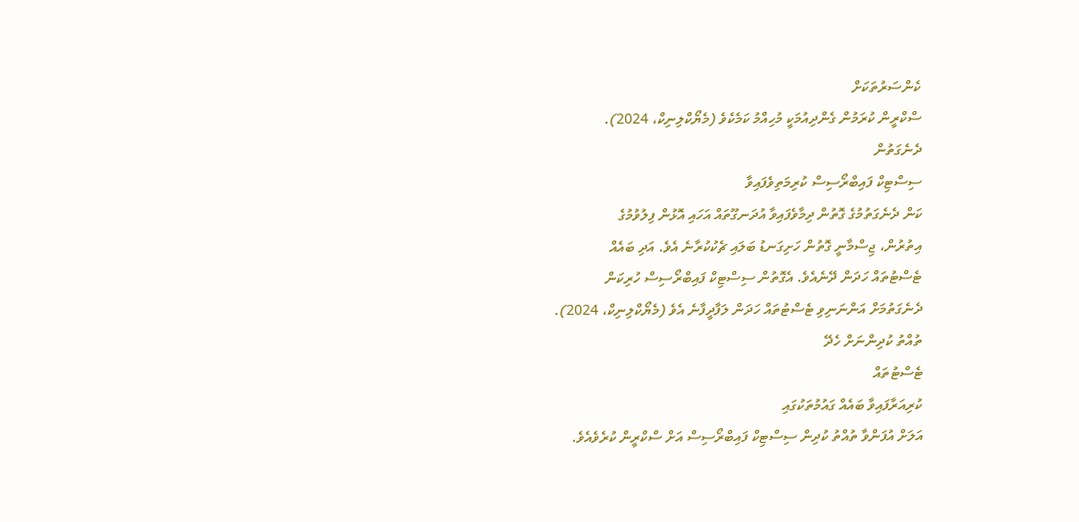ކެންސަރުތަކަށް
ސްކްރީން ކުރަމުން ގެންދިއުމަކީ މުހިއްމު ކަމެކެވެ (މެޔޯކްލިނިކް، 2024).
ދެނެގަތުން
ސިސްޓިކް ފައިބްރޯސިސް ކުރިމަތިވެފައިވާ
ކަން ދެނެގަތުމުގެ ގޮތުން ދިމާވެފައިވާ އުދަނގޫތައް އަހައި އޮޅުން ފިލުވުމުގެ
އިތުރުން، ޖިސްމާނީ ގޮތުން ހަށިގަނޑު ބަލައި ޗެކުކުރާނެ އެވެ. އަދި ބައެއް
ޓެސްޓުތައް ހަދަން ދޭނެއެވެ. އެގޮތުން ސިސްޓިކް ފައިބްރޯސިސް ހުރިކަން
ދެނެގަތުމަށް އަންނަނިވި ޓެސްޓުތައް ހަދަން ލަފާދީފާނެ އެވެ (މެޔޯކްލިނިކް، 2024).
ތުއްތު ކުދިންނަށް ހެދޭ
ޓެސްޓުތައް
ކުރިއަރާފައިވާ ބައެއް ގައުމުތަކުގައި
އަލަށް އުފަންވާ ތުއްތު ކުދިން ސިސްޓިކް ފައިބްރޯސިސް އަށް ސްކްރީން ކުރެވެއެވެ.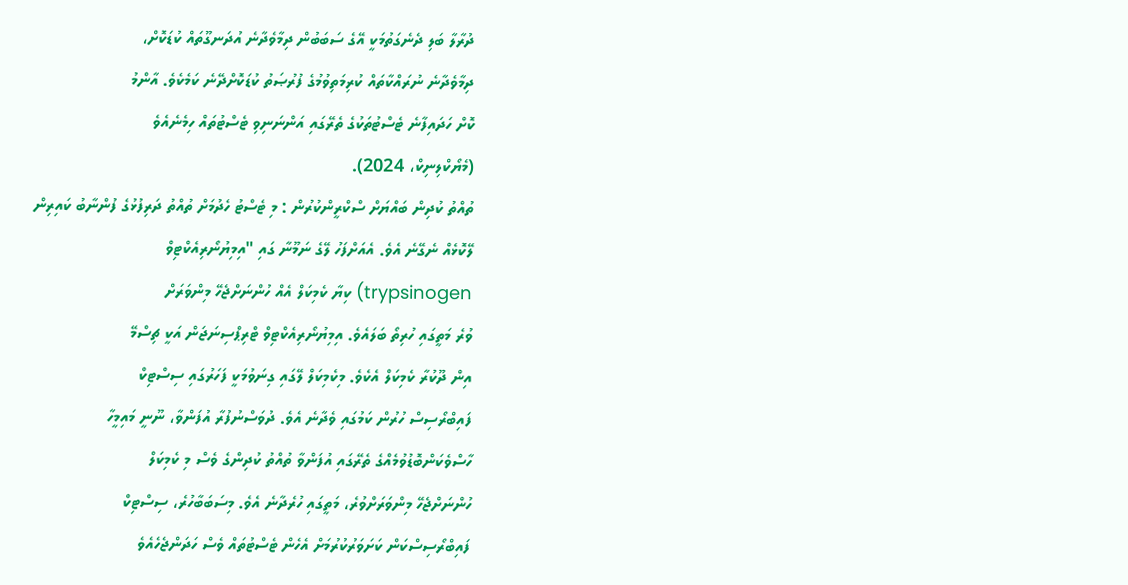ދުރާލާ ބަލި ދެނެގަތުމަކީ އޭގެ ސަބަބުން ދިމާވެދާނެ އުދަނގޫތައް ކުޑަކޮށް،
ދިމާވެދާނެ ނުރައްކާތައް ކުރިމަތިވުމުގެ ފުރުޞަތު ކުޑަކޮށްދޭނެ ކަމެކެވެ. އާންމު
ކޮށް ހަދައިފާނެ ޓެސްޓުތަކުގެ ތެރޭގައި އަންނަނިވި ޓެސްޓުތައް ހިމެނެއެވެ
(މެޔޯކްލިނިކް، 2024).
ތުއްތު ކުދިން ބައްޔަށް ސްކްރީންކުރުން : މި ޓެސްޓު ހެދުމަށް ތުއްތު ދަރިފުޅުގެ ފުންނާބު ކައިރިން
ލޭކޮޅެއް ނެގޭނެ އެވެ. އެއަށްފަހު ލޭގެ ނަމޫނާ ގައި "އިމިޔުނޯރިއެކްޓިވް
trypsinogen) ކިޔާ ކެމިކަލް އެއް ހުންނަށްޖެހޭ މިންވަރަށް
ވުރެ މަތީގައި ހުރިތޯ ބަލައެވެ. އިމިޔުނޯރިއެކްޓިވް ޓްރިޕްސިނަޖަން އަކީ ޗިސްމޭ
އިން ދޫކުރާ ކެމިކަލް އެކެވެ. މިކެމިކަލް ލޭގައި ގިނަވުމަކީ ފަހަރުގައި ސިސްޓިކް
ފައިބްރޯސިސް ހުރުން ކަމުގައި ވެދާނެ އެވެ. ދުވަސްނުފުރާ އުފަންވާ، ނޫނީ މައިމީހާ
ހާސްވެކަންބޮޑުވުމެއްގެ ތެރޭގައި އުފަންވާ ތުއްތު ކުދިންގެ ވެސް މި ކެމިކަލް
ހުންނަށްޖެހޭ މިންވަރަށްވުރެ، މަތީގައި ހުރެދާނެ އެވެ. މިސަބަބާހުރެ، ސިސްޓިކް
ފައިބްރޯސިސްކަން ކަށަވަރުކުރުމަށް އެހެން ޓެސްޓުތައް ވެސް ހަދަންޖެހެއެވެ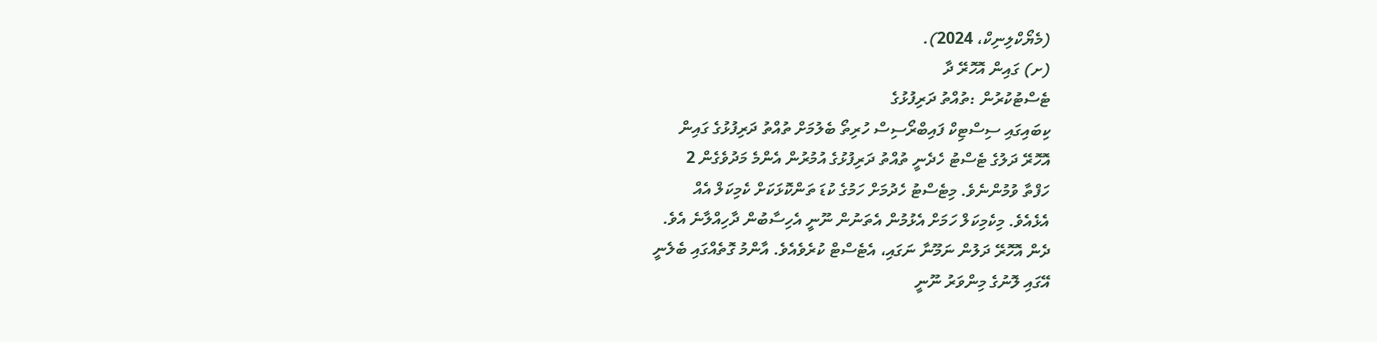(މެޔޯކްލިނިކް، 2024).
(ށ) ގައިން އޮހޮރޭ ދާ
ޓެސްޓުކުރުން :ތުއްތު ދަރިފުޅުގެ
ކިބައިގައި ސިސްޓިކް ފައިބްރޯސިސް ހުރިތޯ ބެލުމަށް ތުއްތު ދަރިފުޅުގެ ގައިން
އޮހޮރޭ ދަލުގެ ޓެސްޓު ހެދެނީ ތުއްތު ދަރިފުޅުގެ އުމުރުން އެންމެ މަދުވެގެން 2
ހަފްތާ ވުމުންނެވެ. މިޓެސްޓު ހެދުމަށް ހަމުގެ ކުޑަ ތަންކޮޅަކަށް ކެމިކަލް އެއް
އެޅެއެވެ. މިކެމިކަލް ހަމަށް އެޅުމުން އެތަނުން ނޫނީ އެހިސާބުން ދާހިއްލާނެ އެވެ.
ދެން އޮހޮރޭ ދަލުން ނަމޫނާ ނަގައި، އެޓެސްޓް ކުރެވެއެވެ. އާންމު ގޮތެއްގައި ބެލެނީ
އޭގައި ލޮނުގެ މިންވަރު ނޫނީ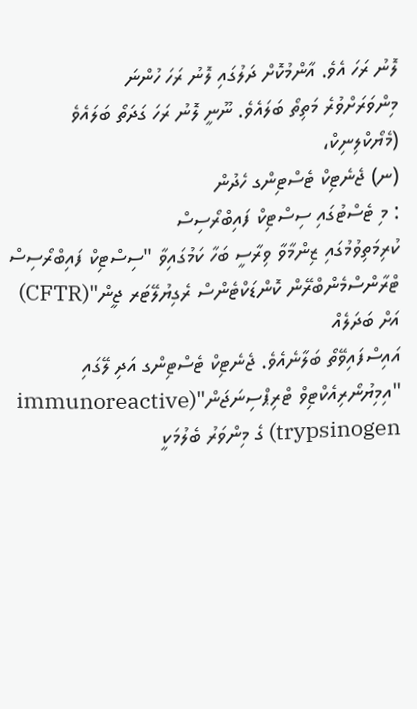ލޮނު ރަހަ އެވެ. އާންމުކޮށް ދަލުގައި ލޮނު ރަހަ ހުންނަ
މިންވަރަށްވުރެ މަތިތޯ ބަލައެވެ. ނޫނީ ލޮނު ރަހަ ގަދަތޯ ބަލައެވެ (މެޔޯކްލިނިކް،
(ނ) ޖެނެޓިކް ޓެސްޓިންގ ހެދުން
: މި ޓެސްޓުގައި ސިސްޓިކް ފައިބްރޯސިސް
ކުރިމަތިވުމުގައި ޒިންމާވާ ވިރާސީ ބަހާ ކަމުގައިވާ "ސިސްޓިކް ފައިބްރޯސިސް
ޓްރާންސްމެންބްރޭން ކޮންޑަކްޓެންސް ރެގިޔުލޭޓަރ ޖީން"(CFTR) އަށް ބަދަލެއް
އައިސްފައިވޭތޯ ބަލާނެއެވެ. ޖެނެޓިކް ޓެސްޓިންގ އަދި ލޭގައި
"އިމިޔުނޯރިއެކްޓިވް ޓްރިޕްސިނަޖަން"(immunoreactive trypsinogen) ގެ މިންވަރު ބެލުމަކީ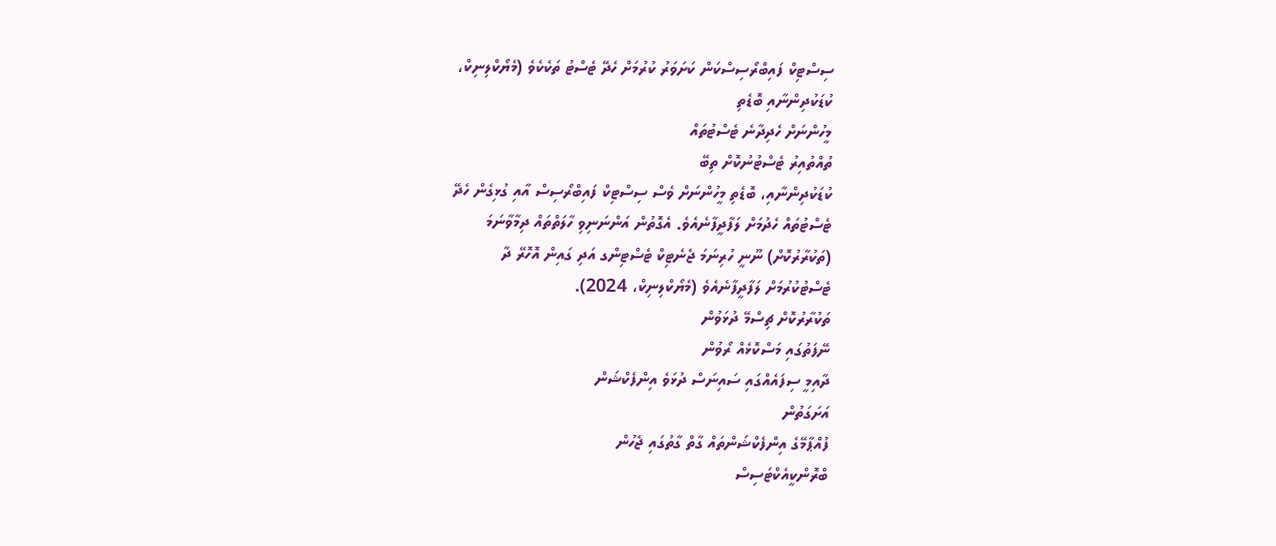ސިސްޓިކް ފައިބްރޯސިސްކަން ކަށަވަރު ކުރުމަށް ހެދޭ ޓެސްޓު ތަކެކެވެ (މެޔޯކްލިނިކް،
ކުޑަކުދިންނާއި ބޮޑެތި
މީހުންނަށް ހެދިދާނެ ޓެސްޓުތައް
ތުއްތުއިރު ޓެސްޓުނުކޮށް ތިބޭ
ކުޑަކުދިންނާއި، ބޮޑެތި މީހުންނަށް ވެސް ސިސްޓިކް ފައިބްރޯސިސް އާއި ގުޅިގެން ހެދޭ
ޓެސްޓުތައް ހެދުމަށް ލަފާދީފާނެއެވެ. އެގޮތުން އަންނަނިވި ހާލަތްތައް ދިމާވާނަމަ
(ތަކުރާރުކޮށް) ނޫނީ ހުރިނަމަ ޖެނެޓިކް ޓެސްޓިންގ އަދި ގައިން އޮހޮރޭ ދާ
ޓެސްޓުކުރުމަށް ލަފާދީފާނެއެވެ (މެޔޯކްލިނިކް، 2024).
ތަކުރާރުކޮށް ޗިސްމޭ ދުޅަވުން
ނޭފަތުގައި މަސްކޮޅެއް ރޯވުން
ދާއިމީ ސިފައެއްގައި ސައިނަސް ދުޅަވެ އިންފެކްޝަން
އަށަގަތުން
ފުއްޕާމޭގެ އިންފެކްޝަންތައް ގާތް ގާތުގައި ޖެހުން
ބްރޮންކީއެކްޓަސިސް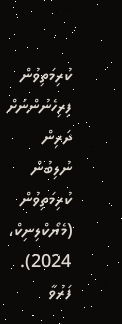ކުރިމަތިވުން
ފިރިހެނުންނަށް ދަރިން ނުލިބުން ކުރިމަތިވުން
(މެޔޯކްލިނިކް، 2024).
ފަރުވާ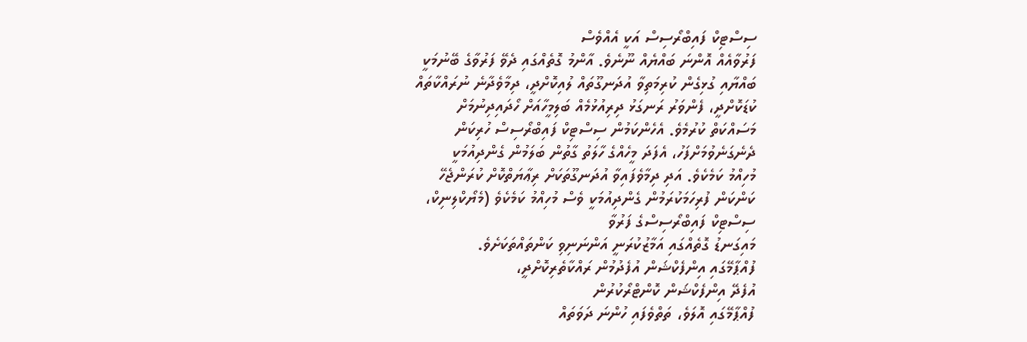ސިސްޓިކް ފައިބްރޯސިސް އަކީ އެއްވެސް
ފަރުވާއެއް އޮންނަ ބައްޔެއް ނޫނެވެ. އާންމު ގޮތެއްގައި ދެވޭ ފަރުވާގެ ބޭނުމަކީ
ބައްޔާއި ގުޅިގެން ކުރިމަތިވާ އުދަނގޫތައް ލުއިކޮށްދީ، ދިމާވެދާނެ ނުރައްކާތައް
ކުޑަކޮށްދީ، ފެންވަރު ރަނގަޅު ދިރިއުޅުމެއް ބަލިމީހާއަށް ހޯދައިދިނުމަށް
މަސައްކަތް ކުރުމެވެ. އެހެންކަމުން ސިސްޓިކް ފައިބްރޯސިސް ހުރިކަން
ދެނެގަނެވުމަށްފަހު، އެފަދަ މީހެއްގެ ހާލަތު ގާތުން ބަލަމުން ގެންދިއުމަކީ
މުހިއްމު ކަމެކެވެ. އަދި ދިމާވެފައިވާ އުދަނގޫތަކަށް ރިޢާޔަތްކޮށް ކުރަންޖެހޭ
ކަންކަން ފުރިހަމަކުރަމުން ގެންދިއުމަކީ ވެސް މުހިއްމު ކަމެކެވެ (މެޔޯކްލިނިކް،
ސިސްޓިކް ފައިބްރޯސިސްގެ ފަރުވާ
މައިގަނޑު ގޮތެއްގައި އަމާޒުކުރަނީ އަންނަނިވި ކަންތައްތަކަށެވެ.
ފުއްޕާމޭގައި އިންފެކްޝަން އުފެދުމުން ރައްކާތެރިކޮށްދީ،
އުފެދޭ އިންފެކްޝަން ކޮންޓްރޯކުރުން
ފުއްޕާމޭގައި އޮލަވެ، ތަތްވެފައި ހުންނަ ދަވަތައް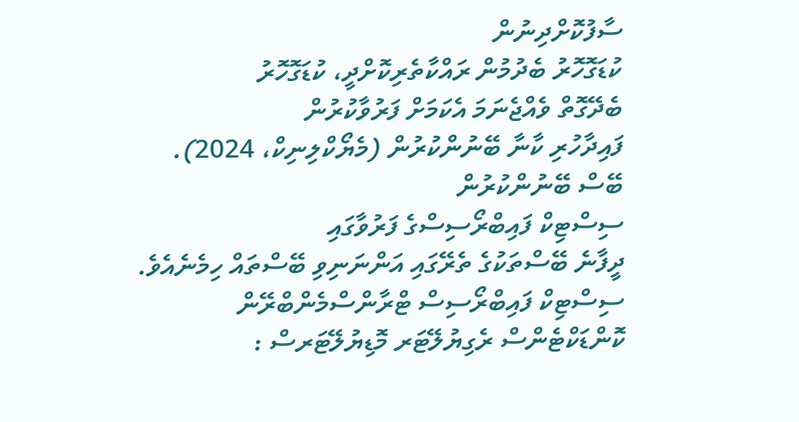ސާފުކޮށްދިނުން
ކުޑަގޮހޮރު ބެދުމުން ރައްކާތެރިކޮށްދީ، ކުޑަގޮހޮރު
ބެދޭގޮތް ވެއްޖެނަމަ އެކަމަށް ފަރުވާކުރުން
ފައިދާހުރި ކާނާ ބޭނުންކުރުން (މެޔޯކްލިނިކް، 2024).
ބޭސް ބޭނުންކުރުން
ސިސްޓިކް ފައިބްރޯސިސްގެ ފަރުވާގައި
ދީފާނެ ބޭސްތަކުގެ ތެރޭގައި އަންނަނިވި ބޭސްތައް ހިމެނެއެވެ.
ސިސްޓިކް ފައިބްރޯސިސް ޓްރާންސްމެންބްރޭން
ކޮންޑަކްޓެންސް ރެގިޔުލޭޓަރ މޮޑިޔުލޭޓަރސް :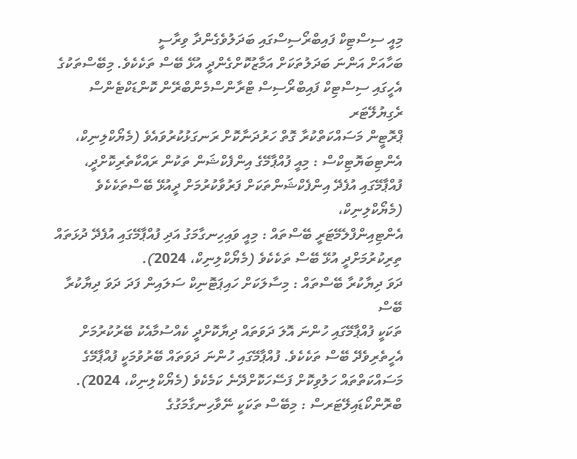މިއީ ސިސްޓިކް ފައިބްރޯސިސްގައި ބަދަލުވެގެންދާ ވިރާސީ
ބަހާއަށް އަންނަ ބަދަލުތަކަށް އަމާޒުކޮށްގެންދީ އުޅޭ ބޭސް ތަކެކެވެ. މިބޭސްތަކުގެ
އެހީގައި ސިސްޓިކް ފައިބްރޯސިސް ޓްރާންސްމެންބްރޭން ކޮންޑަކްޓެންސް ރެގިޔުލޭޓަރ
ޕްރޮޓީން މަސައްކަތްކުރާ ގޮތް ހަރުދަނާކޮށް ރަނގަޅުކުރުވައެވެ (މެޔޯކްލިނިކް،
އެންޓިބަޔޮޓިކްސް : މިއީ ފުއްޕާމޭގެ އިންފެކްޝަން ތަކުން ރައްކާތެރިކޮށްދީ،
ފުއްޕާމޭގައި އުފެދޭ އިންފެކްޝަންތަކަށް ފަރުވާކުރުމަށް ދީއުޅޭ ބޭސްތަކެކެވެ (މެޔޯކްލިނިކް،
އެންޓިއިންފްލެމޭޓަރީ ބޭސްތައް : މިއީ ވައިހިނގާމަގު އަދި ފުއްޕާމޭގައި އުފެދޭ ދުޅަތައް
ތިރިކުރުމަށްދީ އުޅޭ ބޭސް ތަކެކެވެ (މެޔޯކްލިނިކް، 2024).
ދަވަ ދިޔާކުރާ ބޭސްތައް : މިސާލަކަށް ހައިޕަޓޮނިކް ސަލައިން ފަދަ ދަވަ ދިޔާކުރާ ބޭސް
ތަކަކީ ފުއްޕާމޭގައި ހުންނަ އޮލަ ދަވަތައް ދިޔާކޮށްދީ ކެއްސުމާއެކު ބޭރުކުރުމަށް
އެހީތެރިވެދޭ ބޭސް ތަކެކެވެ. ފުއްޕާމޭގައި ހުންނަ ދަވަތައް ބޭރުވުމަކީ ފުއްޕާމޭގެ
މަސައްކަތްތައް ހަލުވިކޮށް ފަސޭހަކޮށްދޭނެ ކަމެކެވެ (މެޔޯކްލިނިކް، 2024).
ބްރޮންކޯޑައިލޭޓަރސް : މިބޭސް ތަކަކީ ނޭވާހިނގާމަގުގެ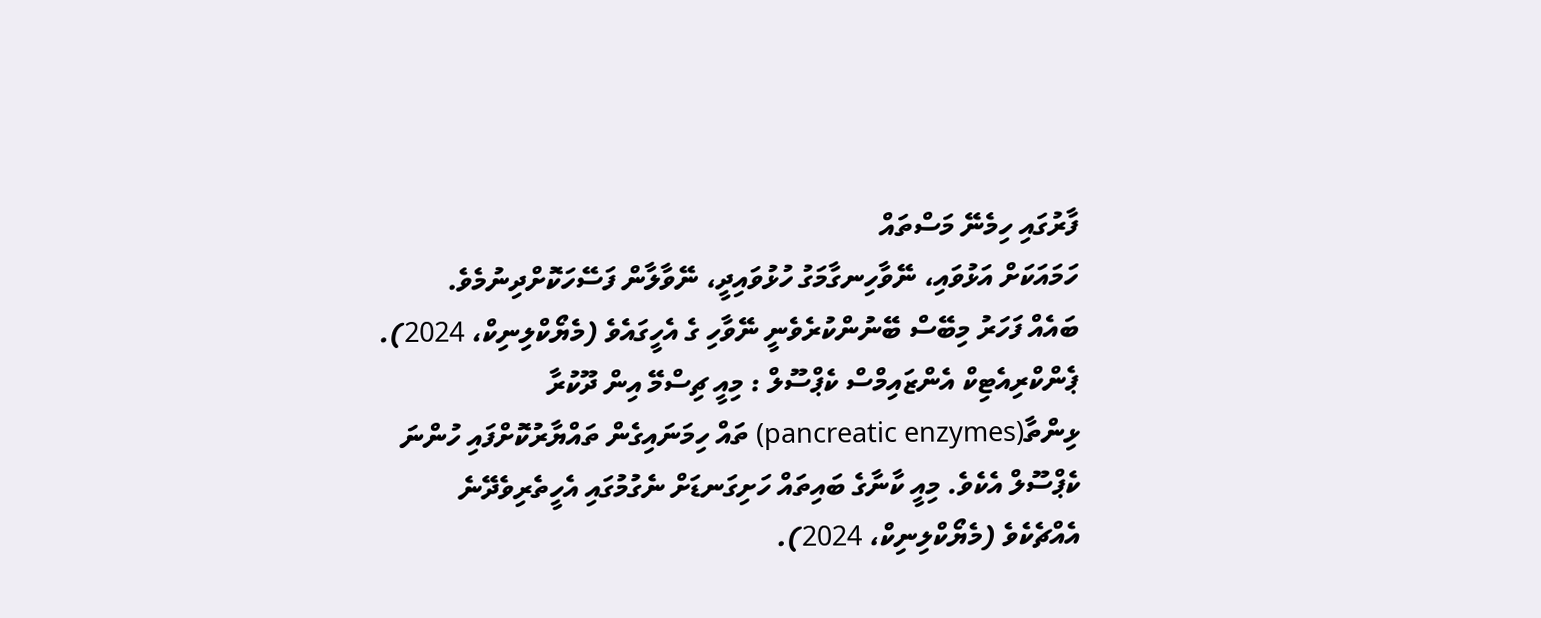ފާރުގައި ހިމެނޭ މަސްތައް
ހަމައަކަށް އަޅުވައި، ނޭވާހިނގާމަގު ހުޅުވައިދީ، ނޭވާލާން ފަސޭހަކޮށްދިނުމެވެ.
ބައެއް ފަހަރު މިބޭސް ބޭނުންކުރެވެނީ ނޭވާހި ގެ އެހީގައެވެ (މެޔޯކްލިނިކް، 2024).
ޕެންކްރިއެޓިކް އެންޒައިމްސް ކެޕްސޫލް : މިއީ ޗިސްމޭ އިން ދޫކުރާ ޅިންތާ(pancreatic enzymes) ތައް ހިމަނައިގެން ތައްޔާރުކޮށްފައި ހުންނަ
ކެޕްސޫލް އެކެވެ. މިއީ ކާނާގެ ބައިތައް ހަށިގަނޑަށް ނެގުމުގައި އެހީތެރިވެދޭނެ
އެއްޗެކެވެ (މެޔޯކްލިނިކް، 2024).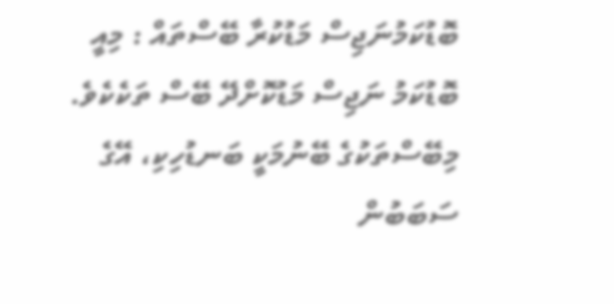ބޮޑުކަމުނަޖިސް މަޑުކުރާ ބޭސްތައް : މިއީ ބޮޑުކަމު ނަޖިސް މަޑުކޮށްދޭ ބޭސް ތަކެކެވެ.
މިބޭސްތަކުގެ ބޭނުމަކީ ބަނޑުހިކި، އޭގެ ސަބަބުން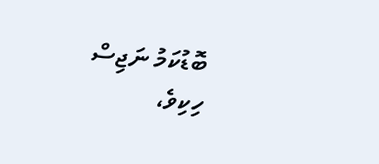ބޮޑުކަމު ނަޖިސް ހިކިވެ،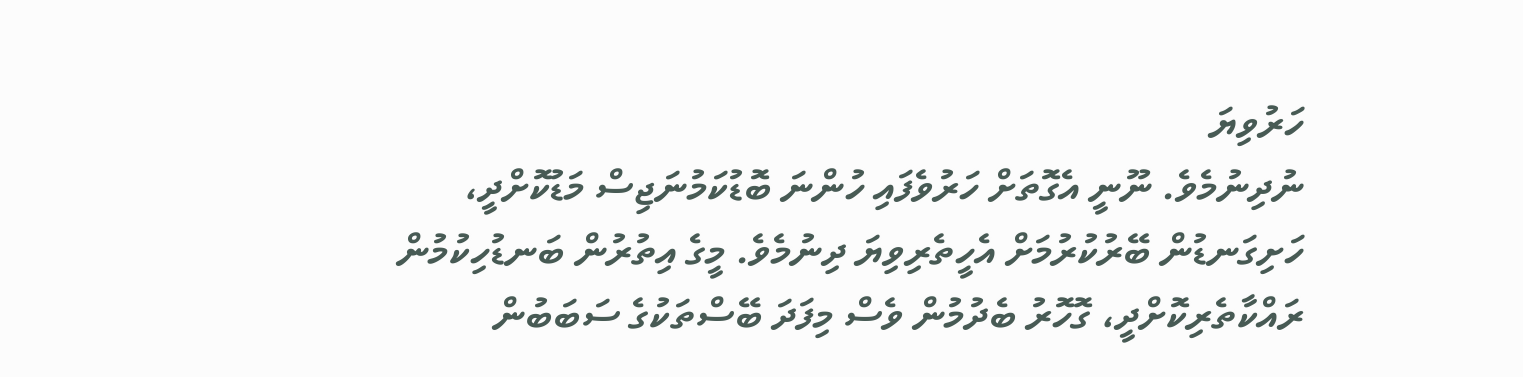ހަރުވިޔަ
ނުދިނުމެވެ. ނޫނީ އެގޮތަށް ހަރުވެފައި ހުންނަ ބޮޑުކަމުނަޖިސް މަޑުކޮށްދީ،
ހަށިގަނޑުން ބޭރުކުރުމަށް އެހީތެރިވިޔަ ދިނުމެވެ. މީގެ އިތުރުން ބަނޑުހިކުމުން
ރައްކާތެރިކޮށްދީ، ގޮހޮރު ބެދުމުން ވެސް މިފަދަ ބޭސްތަކުގެ ސަބަބުން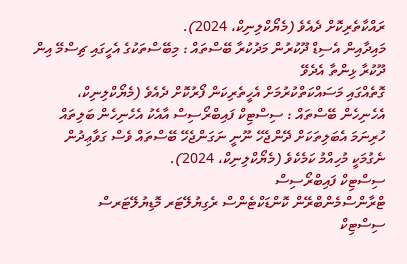ރައްކާތެރިކޮށް ދެއެވެ (މެޔޯކްލިނިކް، 2024).
މައިދާއިން އެސިޑް ދޫކުރުން މަދުކުރާ ބޭސްތައް : މިބޭސްތަކުގެ އެހީގައި ޗިސްމޭ އިން ދޫކުރާ ޅިންތާ އެދެވޭ
ގޮތެއްގައި މަސައްކަތްކުރުމަށް އެހީތެރިކަން ފޯރުކޮށް ދެއެވެ (މެޔޯކްލިނިކް،
އެހެނިހެން ބޭސްތައް : ސިސްޓިކް ފައިބްރޯސިސް އާއެކު އެހެނިހެން ބަލިތައް
ހުރިނަމަ އެބަލިތަކަށް ދޭންޖެހޭ ނޫނީ ނަގަންޖެހޭ ބޭސްތައް ވެސް ގަވާޢިދުން
ނެގުމަކީ މުހިއްމު ކަމެކެވެ (މެޔޯކްލިނިކް، 2024).
ސިސްޓިކް ފައިބްރޯސިސް
ޓްރާންސްމެންބްރޭން ކޮންޑަކްޓެންސް ރެގިޔުލޭޓަރ މޮޑިޔުލޭޓަރސް
ސިސްޓިކް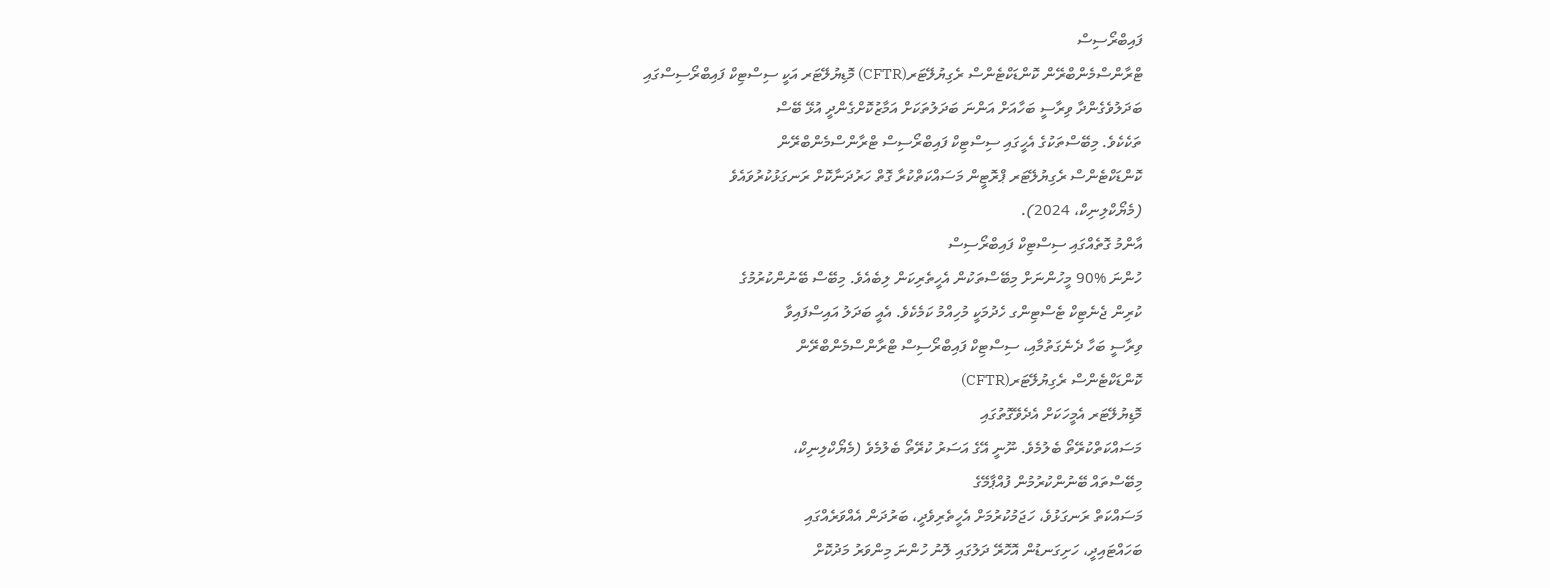ފައިބްރޯސިސް
ޓްރާންސްމެންބްރޭން ކޮންޑަކްޓެންސް ރެގިޔުލޭޓަރ(CFTR) މޮޑިޔުލޭޓަރ އަކީ ސިސްޓިކް ފައިބްރޯސިސްގައި
ބަދަލުވެގެންދާ ވިރާސީ ބަހާއަށް އަންނަ ބަދަލުތަކަށް އަމާޒުކޮށްގެންދީ އުޅޭ ބޭސް
ތަކެކެވެ. މިބޭސްތަކުގެ އެހީގައި ސިސްޓިކް ފައިބްރޯސިސް ޓްރާންސްމެންބްރޭން
ކޮންޑަކްޓެންސް ރެގިޔުލޭޓަރ ޕްރޮޓީން މަސައްކަތްކުރާ ގޮތް ހަރުދަނާކޮށް ރަނގަޅުކުރުވައެވެ
(މެޔޯކްލިނިކް، 2024).
އާންމު ގޮތެއްގައި ސިސްޓިކް ފައިބްރޯސިސް
ހުންނަ %90 މީހުންނަށް މިބޭސްތަކުން އެހީތެރިކަން ލިބެއެވެ. މިބޭސް ބޭނުންކުރުމުގެ
ކުރިން ޖެނެޓިކް ޓެސްޓިންގ ހެދުމަކީ މުހިއްމު ކަމެކެވެ. އެއީ ބަދަލު އައިސްފައިވާ
ވިރާސީ ބަހާ ދެނެގަތުމާއި، ސިސްޓިކް ފައިބްރޯސިސް ޓްރާންސްމެންބްރޭން
ކޮންޑަކްޓެންސް ރެގިޔުލޭޓަރ(CFTR)
މޮޑިޔުލޭޓަރ އެމީހަކަށް އެދެވޭގޮތުގައި
މަސައްކަތްކުރޭތޯ ބެލުމެވެ. ނޫނީ އޭގެ އަސަރު ކުރޭތޯ ބެލުމެވެ (މެޔޯކްލިނިކް،
މިބޭސްތައް ބޭނުންކުރުމުން ފުއްޕާމޭގެ
މަސައްކަތް ރަނގަޅުވެ، ހަޖަމުކުރުމަށް އެހީތެރިވެދީ، ބަރުދަން އެއްވަރެއްގައި
ބަހައްޓައިދީ، ހަށިގަނޑުން އޮހޮރޭ ދަލުގައި ލޮނު ހުންނަ މިންވަރު މަދުކޮށް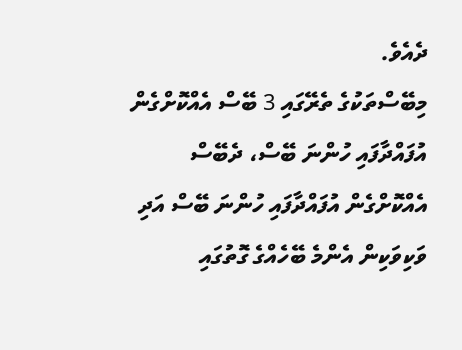ދެއެވެ.
މިބޭސްތަކުގެ ތެރޭގައި 3 ބޭސް އެއްކޮށްގެން އުފައްދާފައި ހުންނަ ބޭސް، ދެބޭސް
އެއްކޮށްގެން އުފައްދާފައި ހުންނަ ބޭސް އަދި ވަކިވަކިން އެންމެ ބޭހެއްގެ ގޮތުގައި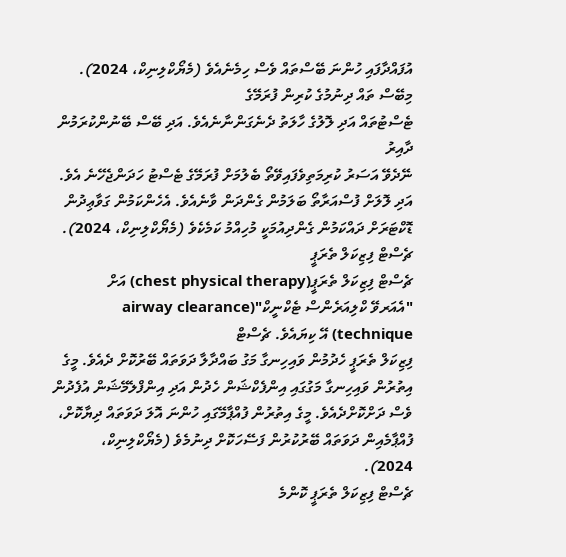އުފައްދާފައި ހުންނަ ބޭސްތައް ވެސް ހިމެނެއެވެ (މެޔޯކްލިނިކް، 2024).
މިބޭސް ތައް ދިނުމުގެ ކުރިން ފުރަމޭގެ
ޓެސްޓުތައް އަދި ލޮލުގެ ހާލަތު ދެނެގަންނާނެއެވެ. އަދި ބޭސް ބޭނުންކުރަމުން ދާއިރު
ނޭދެވޭ އަސަރު ކުރިމަތިވެފައިވޭތޯ ބެލުމަށް ފުރަމޭގެ ޓެސްޓު ހަދަންޖެހޭނެ އެވެ.
އަދި ލޮލަށް ފުސްއަރާތޯ ބަލަމުން ގެންދަން ވާނެއެވެ. އެހެންކަމުން ގަވާޢިދުން
ޑޮކްޓަރަށް ދައްކަމުން ގެންދިއުމަކީ މުހިއްމު ކަމެކެވެ (މެޔޯކްލިނިކް، 2024).
ޗެސްޓް ފިޒިކަލް ތެރަޕީ
ޗެސްޓް ފިޒިކަލް ތެރަޕީ(chest physical therapy) އަށް
"އެއަރވޭ ކްލިއަރެންސް ޓެކްނީކް"(airway clearance technique) އޭ ކިޔައެވެ. ޗެސްޓް
ފިޒިކަލް ތެރަޕީ ހެދުމުން ވައިހިނގާ މަގު ބައްދާލާ ދަވަތައް ބޭރުކޮށް ދެއެވެ. މީގެ
އިތުރުން ވައިހިނގާ މަގުގައި އިންފެކްޝަން ހެދުން އަދި އިންފްލެމޭޝަން އުފެދުން
ވެސް ދަށްކޮށްދެއެވެ. މީގެ އިތުރުން ފުއްޕާމޭގައި ހުންނަ އޮލަ ދަވަތައް ދިޔާކޮށް،
ފުއްޕާމެއިން ދަވަތައް ބޭރުކުރުން ފަސޭހަކޮށް ދިނުމެވެ (މެޔޯކްލިނިކް، 2024).
ޗެސްޓް ފިޒިކަލް ތެރަޕީ ކޮންމެ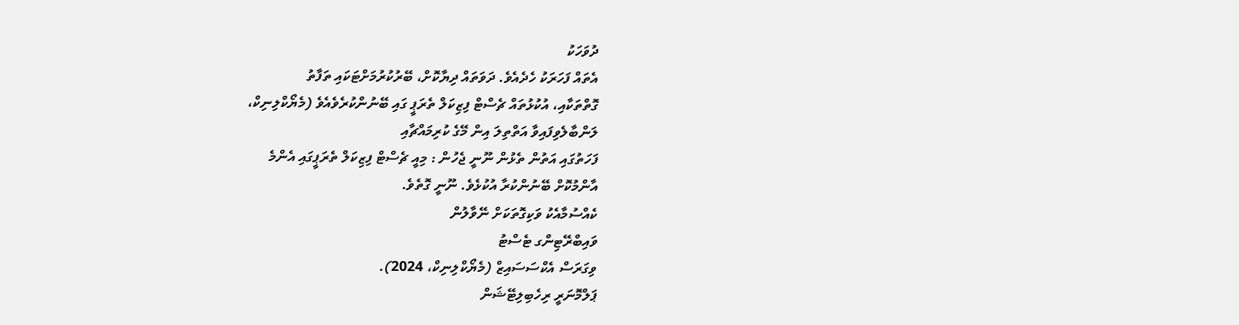ދުވަހަކު
އެތައް ފަހަރަކު ހެދެއެވެ. ދަވަތައް ދިޔާކޮށް، ބޭރުކުރުމަށްޓަކައި ތަފާތު
ގޮތްތަކާއި، އުކުޅުތައް ޗެސްޓް ފިޒިކަލް ތެރަޕީ ގައި ބޭނުންކުރެވެއެވެ (މެޔޯކްލިނިކް،
ލަންބާލެވިފައިވާ އަތްތިލަ އިން މޭގެ ކުރިމައްޗާއި
ފަހަތުގައި އަތުން ތެޅުން ނޫނީ ޖެހުން : މިއީ ޗެސްޓް ފިޒިކަލް ތެރަޕީގައި އެންމެ
އާންމުކޮށް ބޭނުންކުރާ އުކުޅެވެ. ނޫނީ ގޮތެވެ.
ކެއްސުމާއެކު ވަކިގޮތަކަށް ނޭވާލުން
ވައިބްރޭޓިންގ ޓެސްޓު
ވިގަރަސް އެކްސަސައިޒް (މެޔޯކްލިނިކް، 2024).
ޕަލްމޮނަރީ ރިހެބިލިޓޭޝަން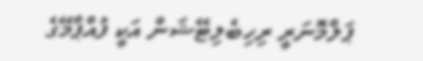ޕަލްމޮނަރީ ރިހިބެލިޓޭޝަން އަކީ ފުއްޕާމޭގެ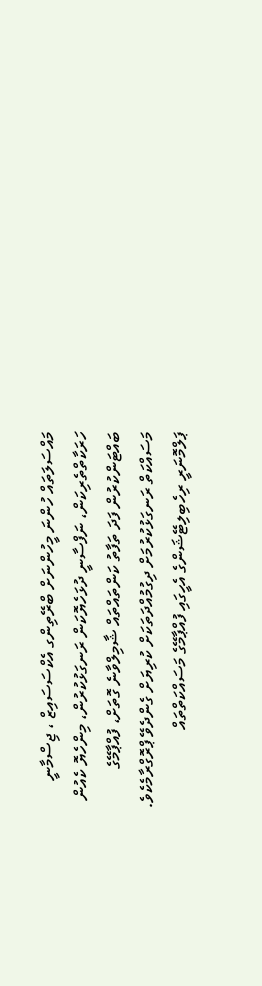މައްސަލަތައް ހުންނަ މީހުންނަށް ބްރޭތިންގ އެކްސަސައިޒް ، ޖިސްމާނީ
ހަރަކާތްތެރިކަން، ނަފްސާނީ ދުޅަހެޔޮކަން ރަނގަޅުކުރުން، މިންހެޔޮ ކެއުން
ބައްޓަންކުރުން ފަދަ ތަފާތު ކަންތައްތައް ޝާމިލްވާނެ ގޮތަށް، ފުއްޕާމޭގެ
މަސައްކަތް ރަނގަޅުކުރުމަށް ދިގުމުއްދަތަކަށް ކުރިޔަށް ގެންދެވޭ ޕްރޮގްރާމެކެވެ.
ޕަލްމޮނަރީ ރިހެބިލިޓޭޝަންގެ އެހީގައި ފުއްޕާމޭގެ މަސައްކަތްތައް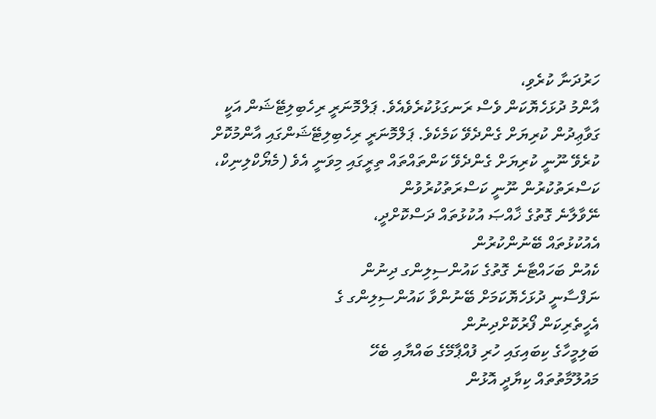ހަރުދަނާ ކުރެވި،
އާންމު ދުޅަހެޔޮކަން ވެސް ރަނގަޅުކުރެވެއެވެ. ޕަލްމޮނަރީ ރިހެބިލިޓޭޝަން އަކީ
ގަވާޢިދުން ކުރިޔަށް ގެންދެވޭ ކަމެކެވެ. ޕަލްމޮނަރީ ރިހެބިލިޓޭޝަންގައި އާންމުކޮށް
ކުރެވޭ ނޫނީ ކުރިޔަށް ގެންދެވޭ ކަންތައްތައް ތިރީގައި މިވަނީ އެވެ (މެޔޯކްލިނިކް،
ކަސްރަތުކުރުން ނޫނީ ކަސްރަތުކުރުވުން
ނޭވާލާނެ ގޮތުގެ ޚާއްޞަ އުކުޅުތައް ދަސްކޮށްދީ،
އެއުކުޅުތައް ބޭނުންކުރުން
ކެއުން ބަހައްޓާނެ ގޮތުގެ ކައުންސިލިންގ ދިނުން
ނަފްސާނީ ދުޅަހެޔޮކަމަށް ބޭނުންވާ ކައުންސިލިންގ ގެ
އެހީތެރިކަން ފޯރުކޮށްދިނުން
ބަލިމީހާގެ ކިބައިގައި ހުރި ފުއްޕާމޭގެ ބައްޔާއި ބެހޭ
މައުލޫމާތުތައް ކިޔާދީ އޮޅުން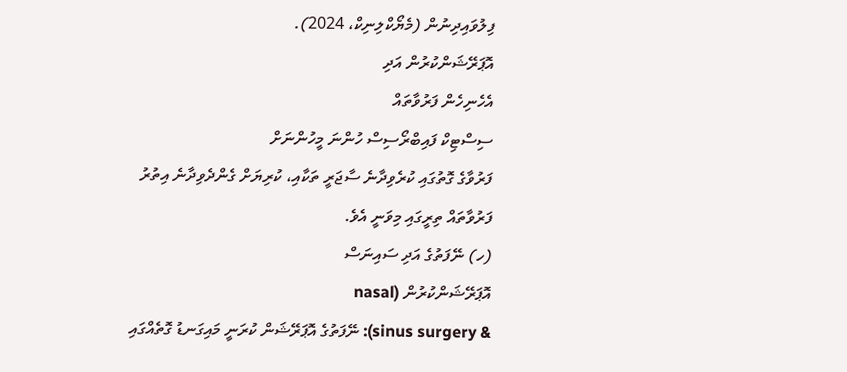ފިލުވައިދިނުން (މެޔޯކްލިނިކް، 2024).
އޮޕަރޭޝަންކުރުން އަދި
އެހެނިހެން ފަރުވާތައް
ސިސްޓިކް ފައިބްރޯސިސް ހުންނަ މީހުންނަށް
ފަރުވާގެ ގޮތުގައި ކުރެވިދާނެ ސާޖަރީ ތަކާއި، ކުރިޔަށް ގެންދެވިދާނެ އިތުރު
ފަރުވާތައް ތިރީގައި މިވަނީ އެވެ.
(ހ) ނޭފަތުގެ އަދި ސައިނަސް
އޮޕަރޭޝަންކުރުން (nasal
& sinus surgery): ނޭފަތުގެ އޮޕަރޭޝަން ކުރަނީ މައިގަނޑު ގޮތެއްގައި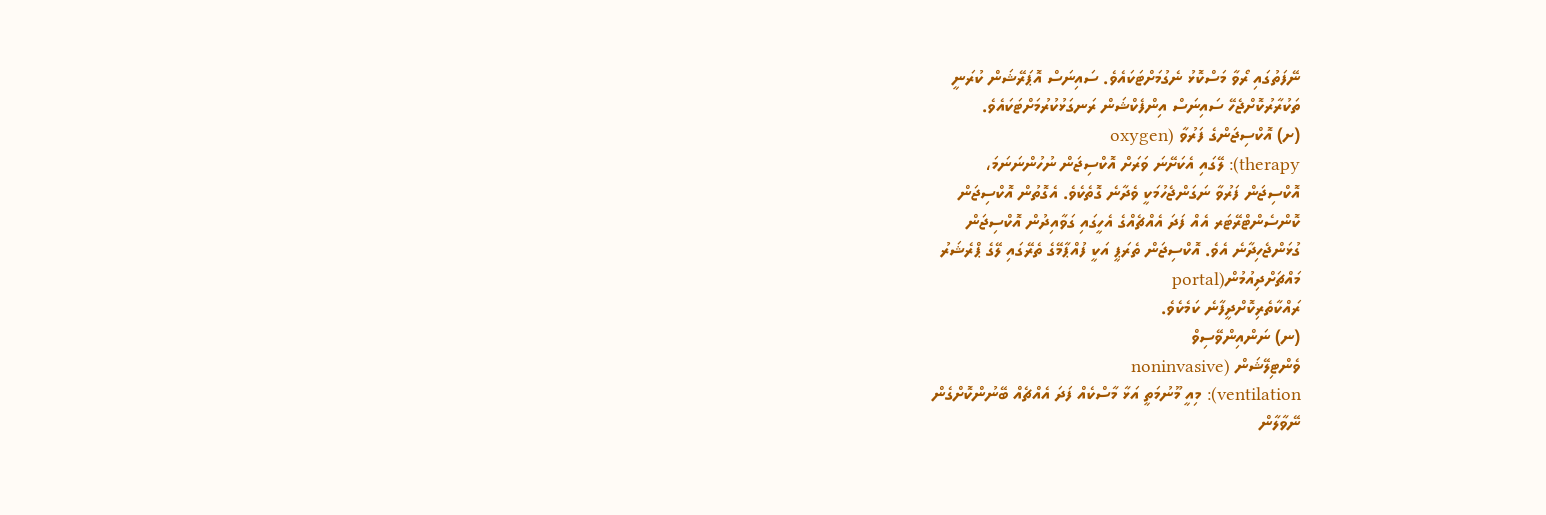ނޭފަތުގައި ރޯވާ މަސްކޮޅު ނެގުމަށްޓަކައެވެ. ސައިނަސް އޮޕަރޭޝަން ކުރަނީ
ތަކުރާރުކޮށްޖެހޭ ސައިނަސް އިންފެކްޝަން ރަނގަޅުކުރުމަށްޓަކައެވެ.
(ށ) އޮކްސިޖަންގެ ފަރުވާ (oxygen
therapy): ލޭގައި އެކަށޭނަ ވަރަށް އޮކްސިޖަން ނުހުންނަނަމަ،
އޮކްސިޖަން ފަރުވާ ނަގަންޖެހުމަކީ ވެދާނެ ގޮތެކެވެ. އެގޮތުން އޮކްސިޖަން
ކޮންސެންޓްރޭޓަރ އެއް ފަދަ އެއްޗެއްގެ އެހީގައި ގަވާއިދުން އޮކްސިޖަން
ގުޅަންޖެހިދާނެ އެވެ. އޮކްސިޖަން ތެރަޕީ އަކީ ފުއްޕާމޭގެ ތެރޭގައި ލޭގެ ޕްރެޝަރު
މައްޗަށްދިއުމުން(portal
ރައްކާތެރިކޮށްދީފާނެ ކަމެކެވެ.
(ނ) ނަންއިންވޭސިވް
ވެންޓިލޭޝަން (noninvasive
ventilation): މިއީ މޫނުމަތީ އަޅާ މާސްކެއް ފަދަ އެއްޗެއް ބޭނުންކޮށްގެން
ނޭވާލާން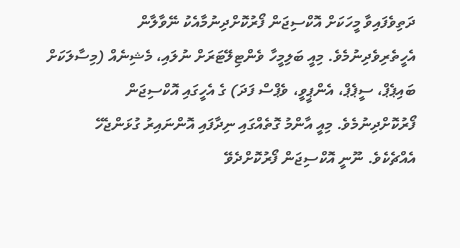ދަތިވެފައިވާ މީހަކަށް އޮކްސިޖަން ފޯރުކޮށްދިނުމާއެކު ނޭވާލާން
އެހީތެރިވެދިނުމެވެ. މިއީ ބަލިމީހާ ވެންޓިލޭޓަރަށް ނުލައި، މެޝިނެއް (މިސާލަކަށް
ބައިޕެޕް، ސީޕެޕް، އެންޕީވީ، ވެޕްސް ފަދަ) ގެ އެހީގައި އޮކްސިޖަން
ފޯރުކޮށްދިނުމެވެ. މިއީ އާންމު ގޮތެއްގައި ނިދާފައި އޮންނައިރު ގުޅަންޖެހޭ
އެއްޗެކެވެ. ނޫނީ އޮކްސިޖަން ފޯރުކޮށްދެވޭ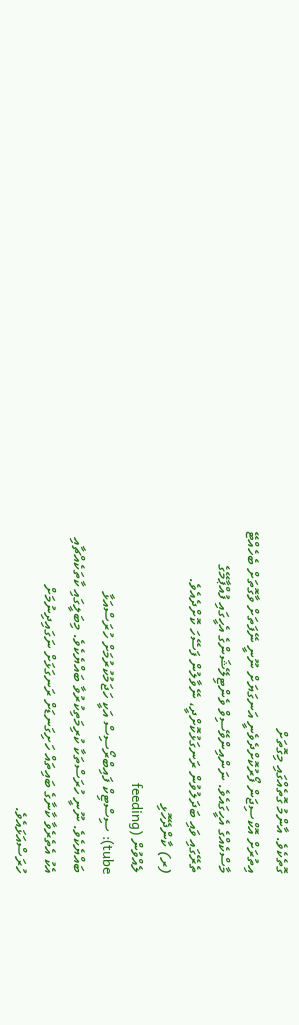ގޮތެކެވެ. އާންމު ގޮތެއްގައި މިގޮތަށް
އިތުރަށް އޮކްސިޖަން ފޯރުކޮށްދެވެނީ އަނގަޔަށް ނޫނީ ނޭފަތަށް ވާގޮތަށް ބެހެއްޓޭ
މާސްކެއްގެ އެހީގައެވެ. ނަންއިންވޭސިވް ވެންޓިލޭޝަންގެ އެހީގައި ފުއްޕާމޭގެ
ތެރޭގައި ވައި ބަދަލުވުން ރަނގަޅުކޮށްދީ، ނޭވާލުން ފަސޭހަ ކޮށްދެއެވެ.
(ރ) ކާންދޭހޮޅި
ލެއްވުން (feeding
tube): ސިސްޓިކް ފައިބްރޯސިސް އަކީ ހަޖަމުކުރުމަށް ހުރަސްއަޅާ
ބައްޔެކެވެ. ނޫނީ ހުރަސްތަކާ ކުރިމަތިކުރުވާ ބައްޔެކެވެ. މިބަލީގައި ކާތަކެއްޗާއި
އެކު އެތެރެވާ ކާނާގެ ބައިތައް ހަށިގަނޑަށް ރަނގަޅަށް ނަގައިދިނުމަށް
ހުރަސްއަޅައެވެ.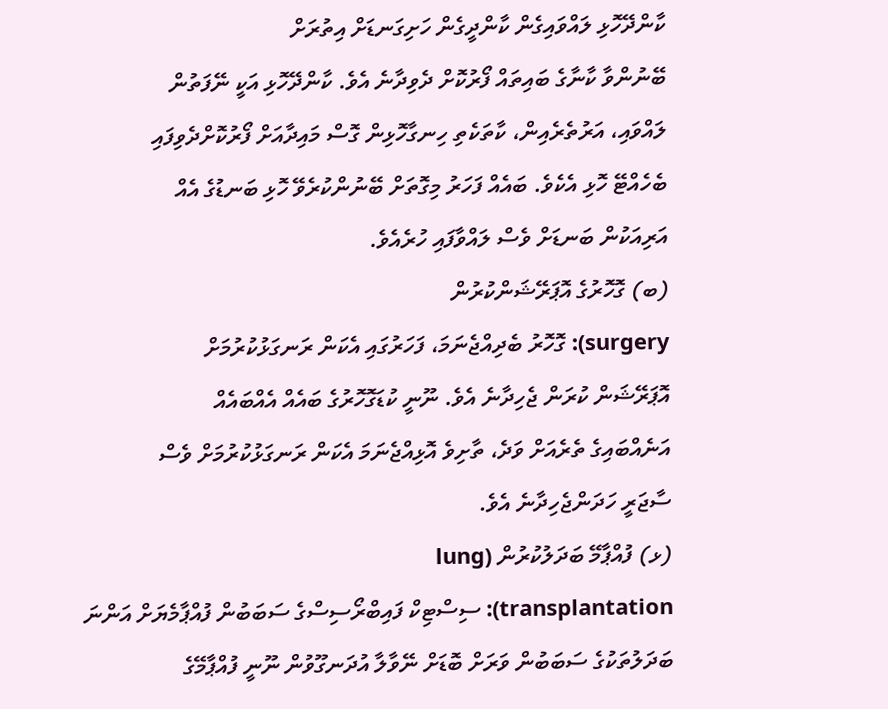ކާންދޭހޮޅި ލައްވައިގެން ކާންދީގެން ހަށިގަނޑަށް އިތުރަށް
ބޭނުންވާ ކާނާގެ ބައިތައް ފޯރުކޮށް ދެވިދާނެ އެވެ. ކާންދޭހޮޅި އަކީ ނޭފަތުން
ލައްވައި، އަރުތެރެއިން، ކާތަކެތި ހިނގާހޮޅިން ގޮސް މައިދާއަށް ފޯރުކޮށްދެވިފައި
ބެހެއްޓޭ ހޮޅި އެކެވެ. ބައެއް ފަހަރު މިގޮތަށް ބޭނުންކުރެވޭ ހޮޅި ބަނޑުގެ އެއް
އަރިއަކުން ބަނޑަށް ވެސް ލައްވާފައި ހުރެއެވެ.
(ބ) ގޮހޮރުގެ އޮޕަރޭޝަންކުރުން
surgery): ގޮހޮރު ބެދިއްޖެނަމަ، ފަހަރުގައި އެކަން ރަނގަޅުކުރުމަށް
އޮޕަރޭޝަން ކުރަން ޖެހިދާނެ އެވެ. ނޫނީ ކުޑަގޮހޮރުގެ ބައެއް އެއްބައެއް
އަނެއްބައިގެ ތެރެއަށް ވަދެ، ތާށިވެ އޮޅިއްޖެނަމަ އެކަން ރަނގަޅުކުރުމަށް ވެސް
ސާޖަރީ ހަދަންޖެހިދާނެ އެވެ.
(ޅ) ފުއްޕާމޭ ބަދަލުކުރުން (lung
transplantation): ސިސްޓިކް ފައިބްރޯސިސްގެ ސަބަބުން ފުއްޕާމެޔަށް އަންނަ
ބަދަލުތަކުގެ ސަބަބުން ވަރަށް ބޮޑަށް ނޭވާލާ އުދަނގޫވުން ނޫނީ ފުއްޕާމޭގެ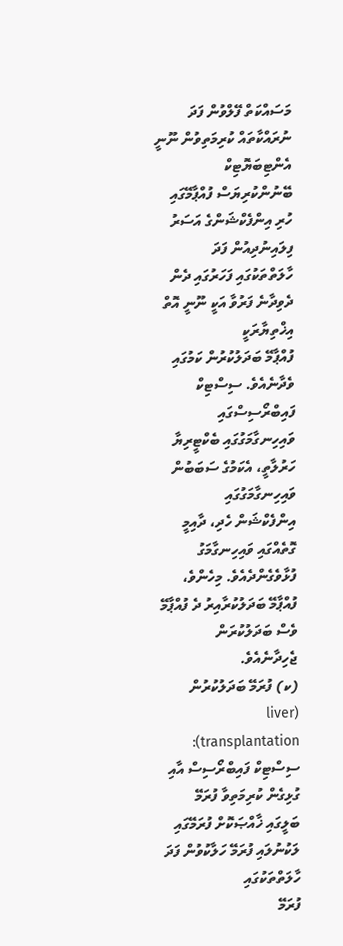މަސައްކަތް ފޭލްވުން ފަދަ ނުރައްކާތައް ކުރިމަތިވުން ނޫނީ އެންޓިބަޔޮޓިކް
ބޭނުންކުރިޔަސް ފުއްޕާމޭގައި ހުރި އިންފެކްޝަންގެ އަސަރު ފިލައިނުދިއުން ފަދަ
ހާލަތްތަކުގައި ފަހަރުގައި ދެން ދެވިދާނެ ފަރުވާ އަކީ ނޫނީ އޮތް އިޚްތިޔާރަކީ
ފުއްޕާމޭ ބަދަލުކުރުން ކަމުގައި ވެދާނެއެވެ. ސިސްޓިކް ފައިބްރޯސިސްގައި
ވައިހިނގާމަގުގައި ބެކްޓީރިޔާ ހަރުލާތީ، އެކަމުގެ ސަބަބުން ވައިހިނގާމަގުގައި
އިންފެކްޝަން ހެދި، ދާއިމީ ގޮތެއްގައި ވައިހިނގާމަގު ފުޅާވެގެންދެއެވެ. މިހެންވެ،
ފުއްޕާމޭ ބަދަލުކުރާއިރު ދެ ފުއްޕާމޭ ވެސް ބަދަލުކުރަން ޖެހިދާނެއެވެ.
(ކ) ފުރަމޭ ބަދަލުކުރުން (liver
transplantation): ސިސްޓިކް ފައިބްރޯސިސް އާއި ގުޅިގެން ކުރިމަތިވާ ފުރަމޭ
ބަލީގައި ޚާއްޞަކޮށް ފުރަމޭގައި ލަކުނުލައި ފުރަމޭ ހަލާކުވުން ފަދަ ހާލަތްތަކުގައި
ފުރަމޭ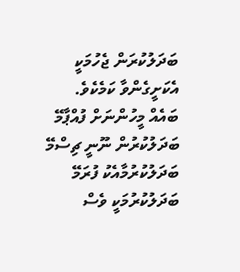ބަދަލުކުރަން ޖެހުމަކީ އެކަށީގެންވާ ކަމެކެވެ. ބައެއް މީހުންނަށް ފުއްޕާމޭ
ބަދަލުކުރުން ނޫނީ ޗިސްމޭ ބަދަލުކުރުމާއެކު ފުރަމޭ ބަދަލުކުރުމަކީ ވެސް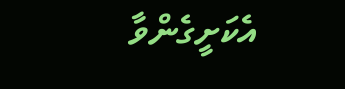އެކަށީގެންވާ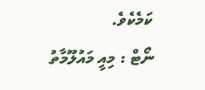ކަމެކެވެ.
ނޯޓް : މިއީ މައުލޫމާތު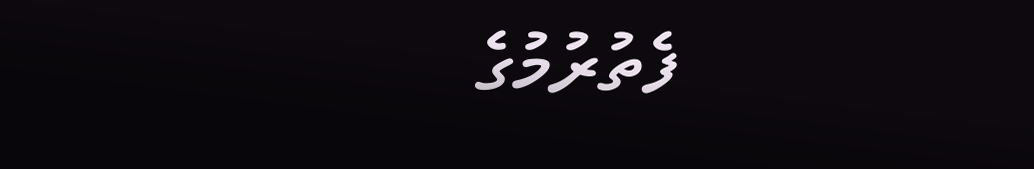ފެތުރުމުގެ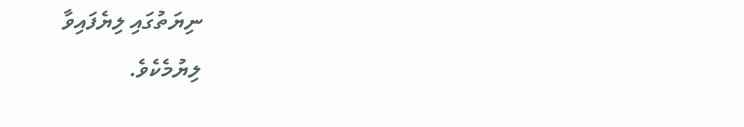ނިޔަތުގައި ލިޔެފައިވާ
ލިޔުމެކެވެ.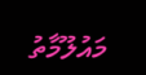މައުލޫމާތު